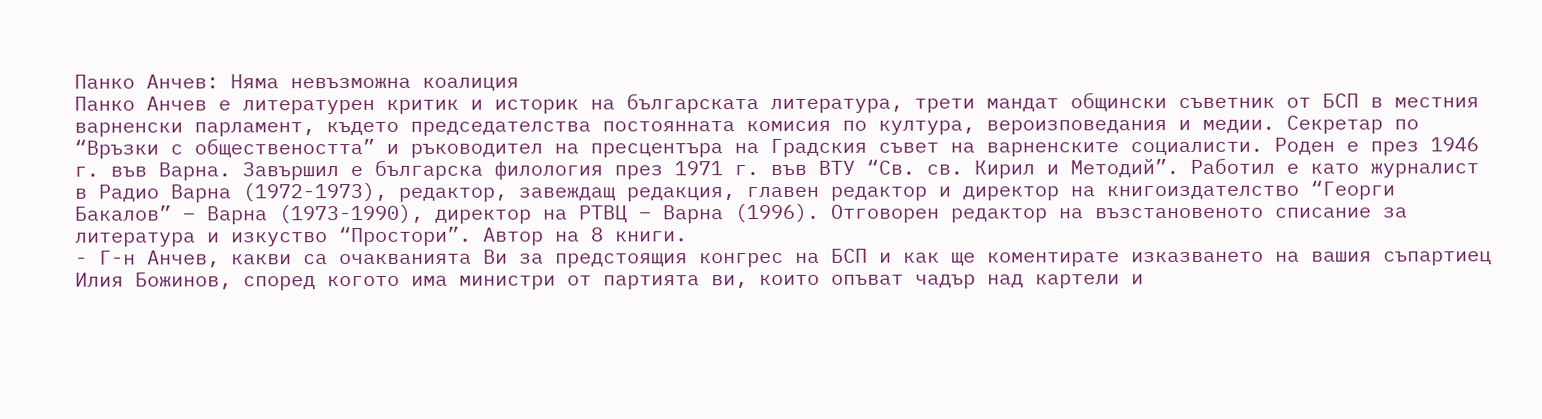Панко Анчев: Няма невъзможна коалиция
Панко Анчев е литературен критик и историк на българската литература, трети мандат общински съветник от БСП в местния варненски парламент, където председателства постоянната комисия по култура, вероизповедания и медии. Секретар по “Връзки с обществеността” и ръководител на пресцентъра на Градския съвет на варненските социалисти. Роден е през 1946 г. във Варна. Завършил е българска филология през 1971 г. във ВТУ “Св. св. Кирил и Методий”. Работил е като журналист в Радио Варна (1972-1973), редактор, завеждащ редакция, главен редактор и директор на книгоиздателство “Георги Бакалов” – Варна (1973-1990), директор на РТВЦ – Варна (1996). Отговорен редактор на възстановеното списание за литература и изкуство “Простори”. Автор на 8 книги.
- Г-н Анчев, какви са очакванията Ви за предстоящия конгрес на БСП и как ще коментирате изказването на вашия съпартиец Илия Божинов, според когото има министри от партията ви, които опъват чадър над картели и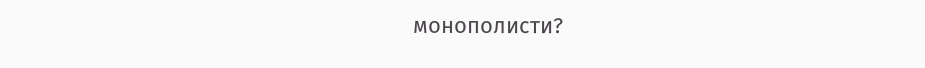монополисти?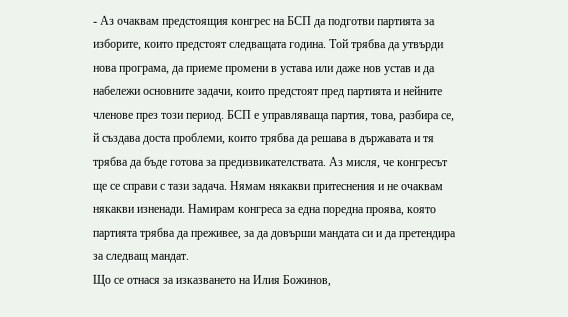- Аз очаквам предстоящия конгрес на БСП да подготви партията за изборите, които предстоят следващата година. Той трябва да утвърди нова програма, да приеме промени в устава или даже нов устав и да набележи основните задачи, които предстоят пред партията и нейните членове през този период. БСП е управляваща партия, това, разбира се, й създава доста проблеми, които трябва да решава в държавата и тя трябва да бъде готова за предизвикателствата. Аз мисля, че конгресът ще се справи с тази задача. Нямам някакви притеснения и не очаквам някакви изненади. Намирам конгреса за една поредна проява, която партията трябва да преживее, за да довърши мандата си и да претендира за следващ мандат.
Що се отнася за изказването на Илия Божинов,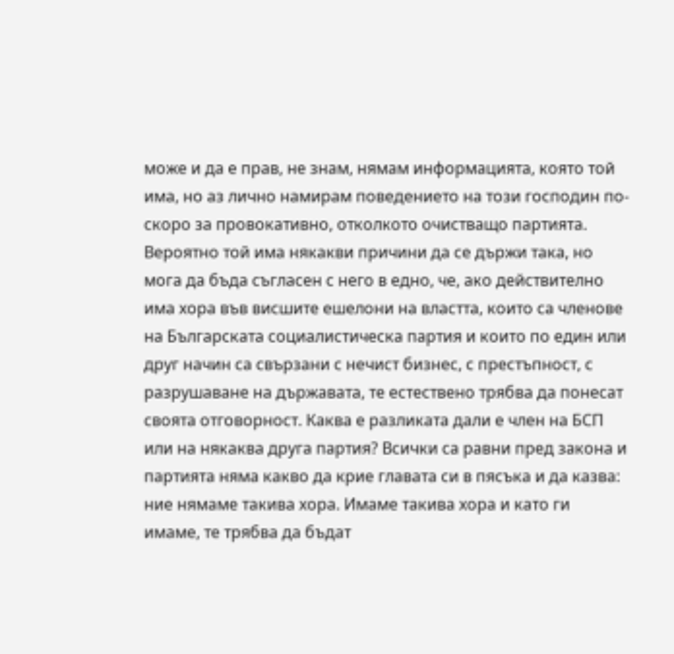може и да е прав, не знам, нямам информацията, която той има, но аз лично намирам поведението на този господин по-скоро за провокативно, отколкото очистващо партията. Вероятно той има някакви причини да се държи така, но мога да бъда съгласен с него в едно, че, ако действително има хора във висшите ешелони на властта, които са членове на Българската социалистическа партия и които по един или друг начин са свързани с нечист бизнес, с престъпност, с разрушаване на държавата, те естествено трябва да понесат своята отговорност. Каква е разликата дали е член на БСП или на някаква друга партия? Всички са равни пред закона и партията няма какво да крие главата си в пясъка и да казва: ние нямаме такива хора. Имаме такива хора и като ги имаме, те трябва да бъдат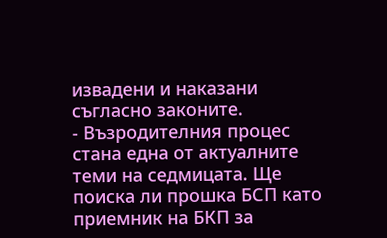извадени и наказани съгласно законите.
- Възродителния процес стана една от актуалните теми на седмицата. Ще поиска ли прошка БСП като приемник на БКП за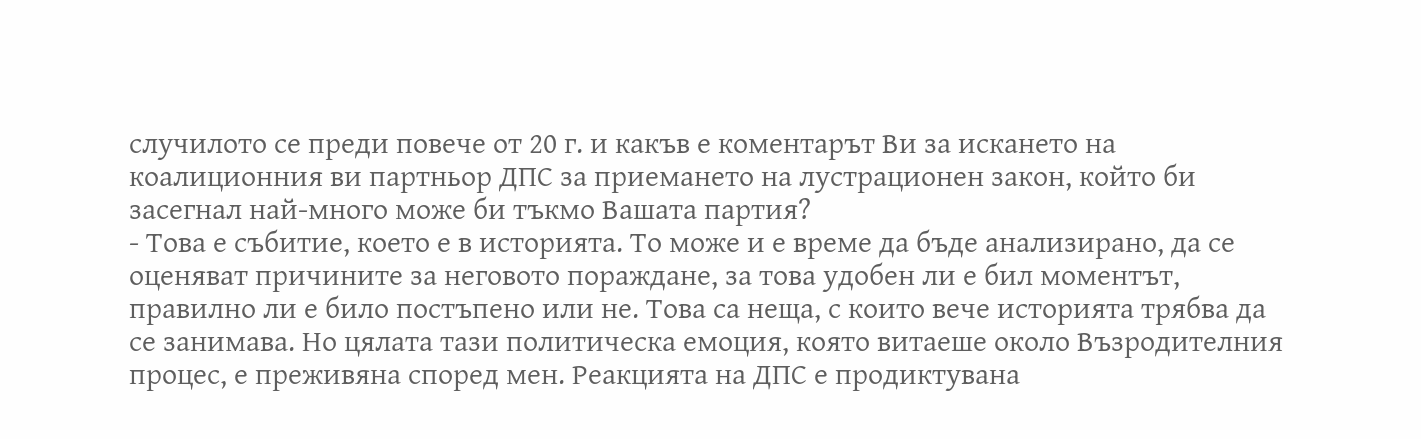случилото се преди повече от 20 г. и какъв е коментарът Ви за искането на коалиционния ви партньор ДПС за приемането на лустрационен закон, който би засегнал най-много може би тъкмо Вашата партия?
- Това е събитие, което е в историята. То може и е време да бъде анализирано, да се оценяват причините за неговото пораждане, за това удобен ли е бил моментът, правилно ли е било постъпено или не. Това са неща, с които вече историята трябва да се занимава. Но цялата тази политическа емоция, която витаеше около Възродителния процес, е преживяна според мен. Реакцията на ДПС е продиктувана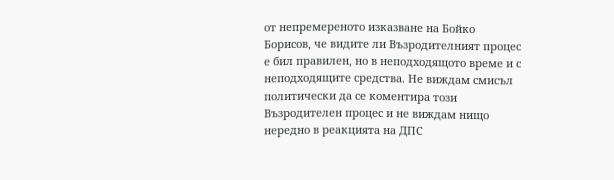от непремереното изказване на Бойко Борисов, че видите ли Възродителният процес е бил правилен, но в неподходящото време и с неподходящите средства. Не виждам смисъл политически да се коментира този Възродителен процес и не виждам нищо нередно в реакцията на ДПС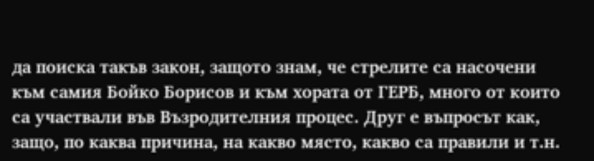да поиска такъв закон, защото знам, че стрелите са насочени към самия Бойко Борисов и към хората от ГЕРБ, много от които са участвали във Възродителния процес. Друг е въпросът как, защо, по каква причина, на какво място, какво са правили и т.н.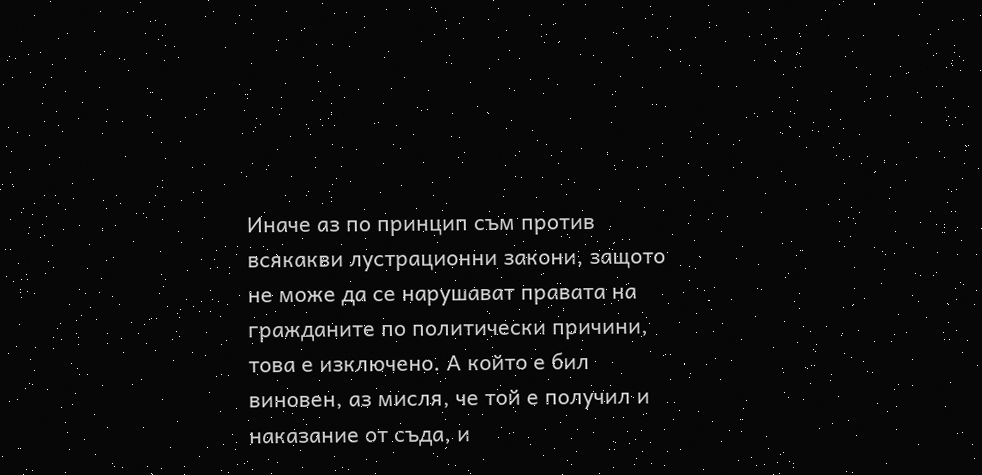Иначе аз по принцип съм против всякакви лустрационни закони, защото не може да се нарушават правата на гражданите по политически причини, това е изключено. А който е бил виновен, аз мисля, че той е получил и наказание от съда, и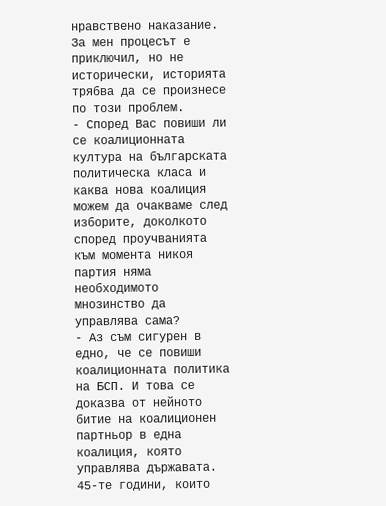нравствено наказание. За мен процесът е приключил, но не исторически, историята трябва да се произнесе по този проблем.
- Според Вас повиши ли се коалиционната култура на българската политическа класа и каква нова коалиция можем да очакваме след изборите, доколкото според проучванията към момента никоя партия няма необходимото мнозинство да управлява сама?
- Аз съм сигурен в едно, че се повиши коалиционната политика на БСП. И това се доказва от нейното битие на коалиционен партньор в една коалиция, която управлява държавата. 45-те години, които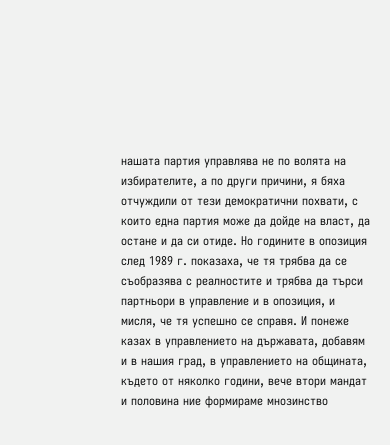нашата партия управлява не по волята на избирателите, а по други причини, я бяха отчуждили от тези демократични похвати, с които една партия може да дойде на власт, да остане и да си отиде. Но годините в опозиция след 1989 г. показаха, че тя трябва да се съобразява с реалностите и трябва да търси партньори в управление и в опозиция, и мисля, че тя успешно се справя. И понеже казах в управлението на държавата, добавям и в нашия град, в управлението на общината, където от няколко години, вече втори мандат и половина ние формираме мнозинство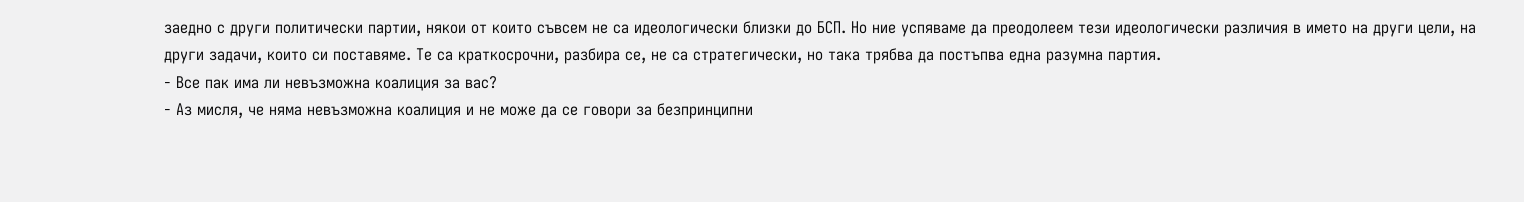заедно с други политически партии, някои от които съвсем не са идеологически близки до БСП. Но ние успяваме да преодолеем тези идеологически различия в името на други цели, на други задачи, които си поставяме. Те са краткосрочни, разбира се, не са стратегически, но така трябва да постъпва една разумна партия.
- Все пак има ли невъзможна коалиция за вас?
- Аз мисля, че няма невъзможна коалиция и не може да се говори за безпринципни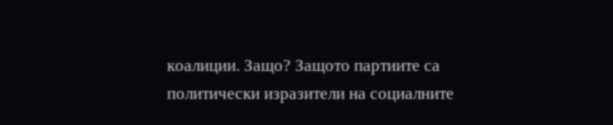коалиции. Защо? Защото партиите са политически изразители на социалните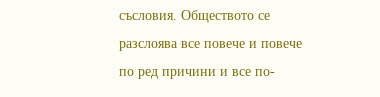съсловия. Обществото се разслоява все повече и повече по ред причини и все по-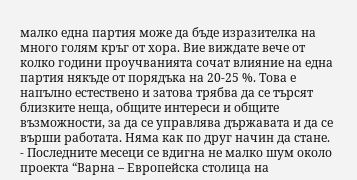малко една партия може да бъде изразителка на много голям кръг от хора. Вие виждате вече от колко години проучванията сочат влияние на една партия някъде от порядъка на 20-25 %. Това е напълно естествено и затова трябва да се търсят близките неща, общите интереси и общите възможности, за да се управлява държавата и да се върши работата. Няма как по друг начин да стане.
- Последните месеци се вдигна не малко шум около проекта “Варна – Европейска столица на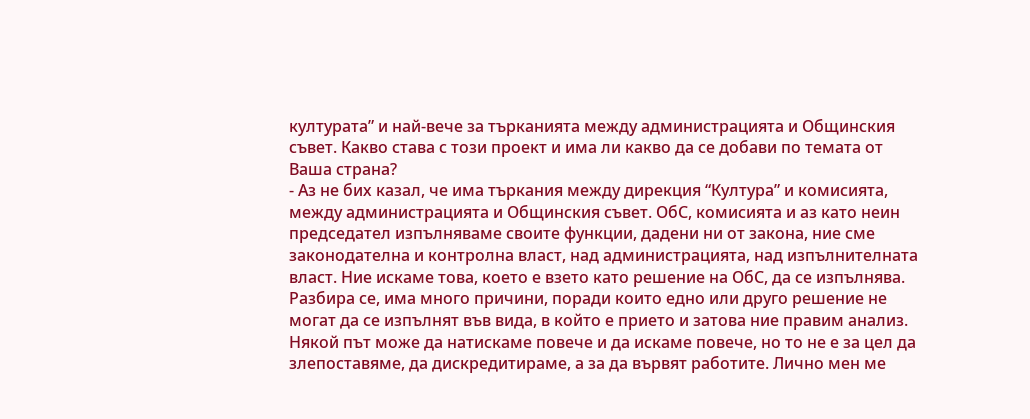културата” и най-вече за търканията между администрацията и Общинския съвет. Какво става с този проект и има ли какво да се добави по темата от Ваша страна?
- Аз не бих казал, че има търкания между дирекция “Култура” и комисията, между администрацията и Общинския съвет. ОбС, комисията и аз като неин председател изпълняваме своите функции, дадени ни от закона, ние сме законодателна и контролна власт, над администрацията, над изпълнителната власт. Ние искаме това, което е взето като решение на ОбС, да се изпълнява. Разбира се, има много причини, поради които едно или друго решение не могат да се изпълнят във вида, в който е прието и затова ние правим анализ. Някой път може да натискаме повече и да искаме повече, но то не е за цел да злепоставяме, да дискредитираме, а за да вървят работите. Лично мен ме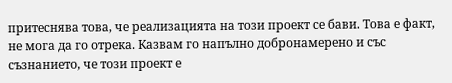притеснява това, че реализацията на този проект се бави. Това е факт, не мога да го отрека. Казвам го напълно добронамерено и със съзнанието, че този проект е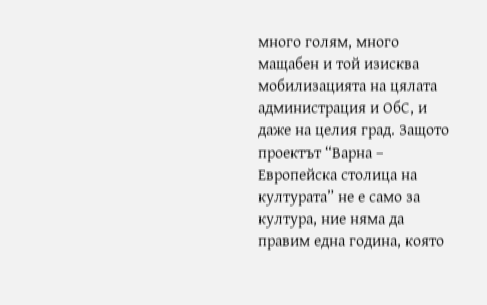много голям, много мащабен и той изисква мобилизацията на цялата администрация и ОбС, и даже на целия град. Защото проектът “Варна – Европейска столица на културата” не е само за култура, ние няма да правим една година, която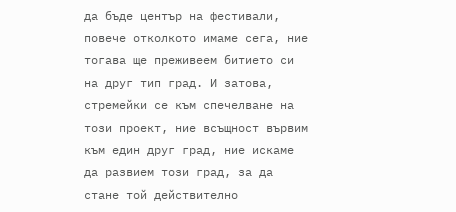да бъде център на фестивали, повече отколкото имаме сега, ние тогава ще преживеем битието си на друг тип град. И затова, стремейки се към спечелване на този проект, ние всъщност вървим към един друг град, ние искаме да развием този град, за да стане той действително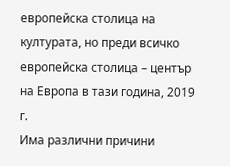европейска столица на културата, но преди всичко европейска столица – център на Европа в тази година, 2019 г.
Има различни причини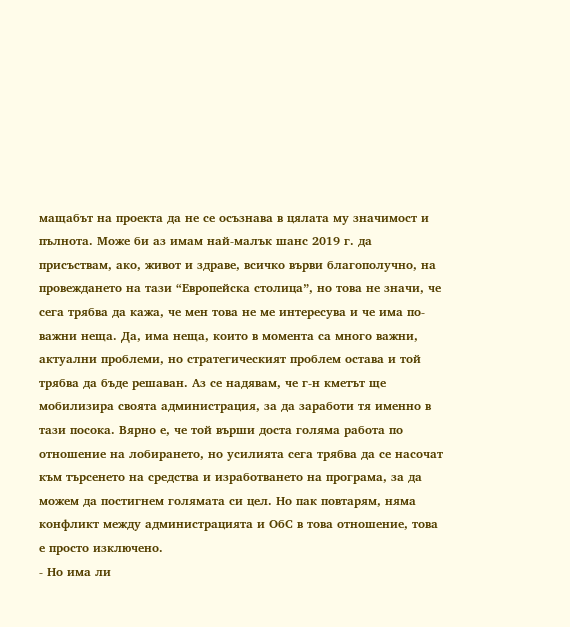мащабът на проекта да не се осъзнава в цялата му значимост и пълнота. Може би аз имам най-малък шанс 2019 г. да присъствам, ако, живот и здраве, всичко върви благополучно, на провеждането на тази “Европейска столица”, но това не значи, че сега трябва да кажа, че мен това не ме интересува и че има по-важни неща. Да, има неща, които в момента са много важни, актуални проблеми, но стратегическият проблем остава и той трябва да бъде решаван. Аз се надявам, че г-н кметът ще мобилизира своята администрация, за да заработи тя именно в тази посока. Вярно е, че той върши доста голяма работа по отношение на лобирането, но усилията сега трябва да се насочат към търсенето на средства и изработването на програма, за да можем да постигнем голямата си цел. Но пак повтарям, няма конфликт между администрацията и ОбС в това отношение, това е просто изключено.
- Но има ли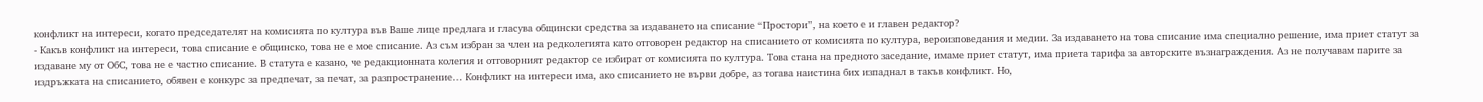конфликт на интереси, когато председателят на комисията по култура във Ваше лице предлага и гласува общински средства за издаването на списание “Простори”, на което е и главен редактор?
- Какъв конфликт на интереси, това списание е общинско, това не е мое списание. Аз съм избран за член на редколегията като отговорен редактор на списанието от комисията по култура, вероизповедания и медии. За издаването на това списание има специално решение, има приет статут за издаване му от ОбС, това не е частно списание. В статута е казано, че редакционната колегия и отговорният редактор се избират от комисията по култура. Това стана на предното заседание, имаме приет статут, има приета тарифа за авторските възнаграждения. Аз не получавам парите за издръжката на списанието, обявен е конкурс за предпечат, за печат, за разпространение… Конфликт на интереси има, ако списанието не върви добре, аз тогава наистина бих изпаднал в такъв конфликт. Но,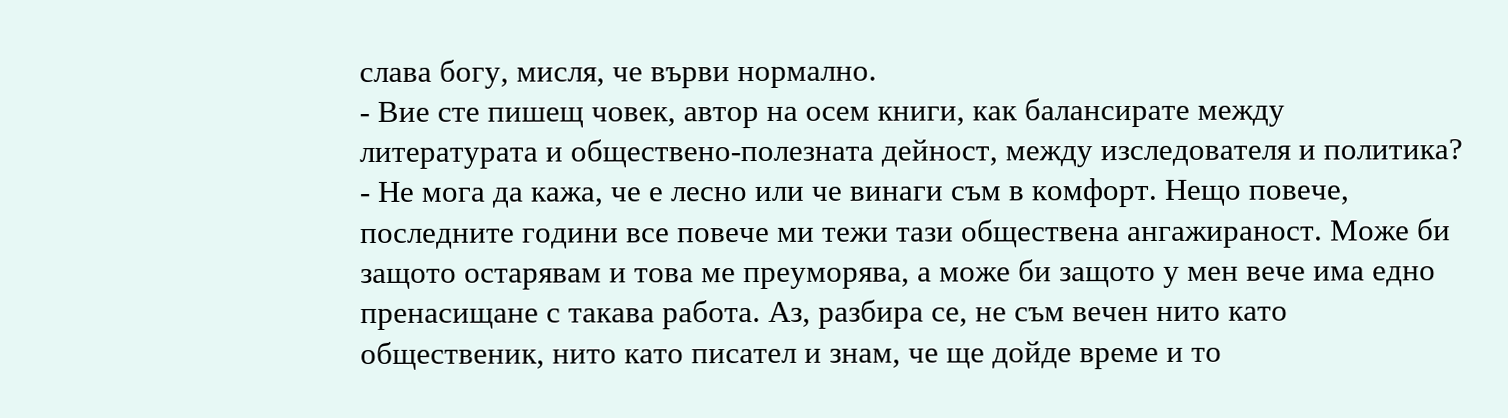слава богу, мисля, че върви нормално.
- Вие сте пишещ човек, автор на осем книги, как балансирате между литературата и обществено-полезната дейност, между изследователя и политика?
- Не мога да кажа, че е лесно или че винаги съм в комфорт. Нещо повече, последните години все повече ми тежи тази обществена ангажираност. Може би защото остарявам и това ме преуморява, а може би защото у мен вече има едно пренасищане с такава работа. Аз, разбира се, не съм вечен нито като общественик, нито като писател и знам, че ще дойде време и то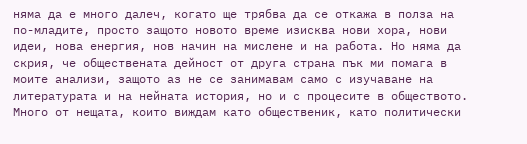няма да е много далеч, когато ще трябва да се откажа в полза на по-младите, просто защото новото време изисква нови хора, нови идеи, нова енергия, нов начин на мислене и на работа. Но няма да скрия, че обществената дейност от друга страна пък ми помага в моите анализи, защото аз не се занимавам само с изучаване на литературата и на нейната история, но и с процесите в обществото. Много от нещата, които виждам като общественик, като политически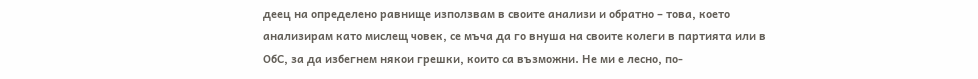деец на определено равнище използвам в своите анализи и обратно – това, което анализирам като мислещ човек, се мъча да го внуша на своите колеги в партията или в ОбС, за да избегнем някои грешки, които са възможни. Не ми е лесно, по-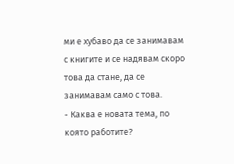ми е хубаво да се занимавам с книгите и се надявам скоро това да стане, да се занимавам само с това.
- Каква е новата тема, по която работите?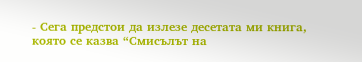- Сега предстои да излезе десетата ми книга, която се казва “Смисълът на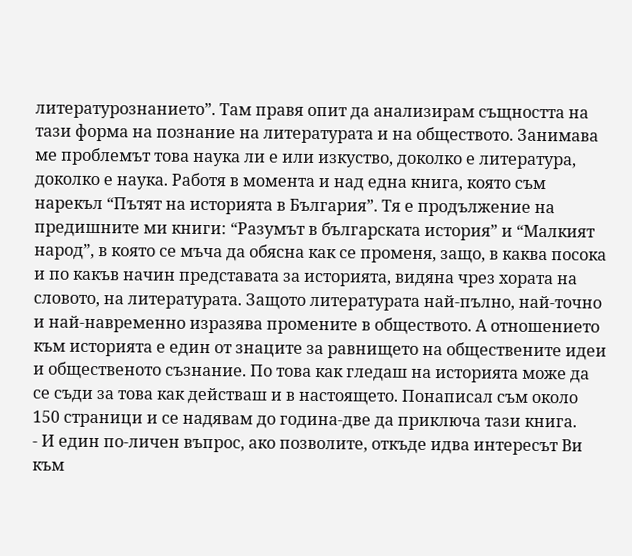литературознанието”. Там правя опит да анализирам същността на тази форма на познание на литературата и на обществото. Занимава ме проблемът това наука ли е или изкуство, доколко е литература, доколко е наука. Работя в момента и над една книга, която съм нарекъл “Пътят на историята в България”. Тя е продължение на предишните ми книги: “Разумът в българската история” и “Малкият народ”, в която се мъча да обясна как се променя, защо, в каква посока и по какъв начин представата за историята, видяна чрез хората на словото, на литературата. Защото литературата най-пълно, най-точно и най-навременно изразява промените в обществото. А отношението към историята е един от знаците за равнището на обществените идеи и общественото съзнание. По това как гледаш на историята може да се съди за това как действаш и в настоящето. Понаписал съм около 150 страници и се надявам до година-две да приключа тази книга.
- И един по-личен въпрос, ако позволите, откъде идва интересът Ви към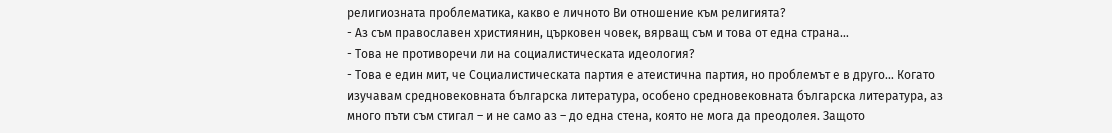религиозната проблематика, какво е личното Ви отношение към религията?
- Аз съм православен християнин, църковен човек, вярващ съм и това от една страна…
- Това не противоречи ли на социалистическата идеология?
- Това е един мит, че Социалистическата партия е атеистична партия, но проблемът е в друго… Когато изучавам средновековната българска литература, особено средновековната българска литература, аз много пъти съм стигал – и не само аз – до една стена, която не мога да преодолея. Защото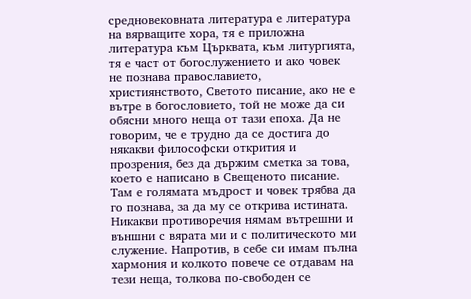средновековната литература е литература на вярващите хора, тя е приложна литература към Църквата, към литургията, тя е част от богослужението и ако човек не познава православието, християнството, Светото писание, ако не е вътре в богословието, той не може да си обясни много неща от тази епоха. Да не говорим, че е трудно да се достига до някакви философски открития и прозрения, без да държим сметка за това, което е написано в Свещеното писание. Там е голямата мъдрост и човек трябва да го познава, за да му се открива истината. Никакви противоречия нямам вътрешни и външни с вярата ми и с политическото ми служение. Напротив, в себе си имам пълна хармония и колкото повече се отдавам на тези неща, толкова по-свободен се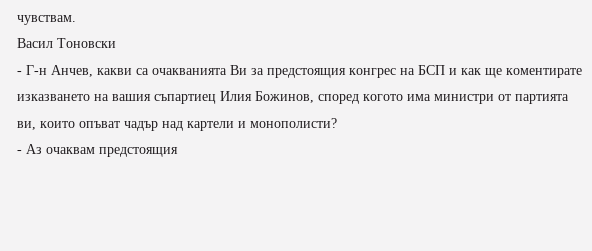чувствам.
Васил Тоновски
- Г-н Анчев, какви са очакванията Ви за предстоящия конгрес на БСП и как ще коментирате изказването на вашия съпартиец Илия Божинов, според когото има министри от партията ви, които опъват чадър над картели и монополисти?
- Аз очаквам предстоящия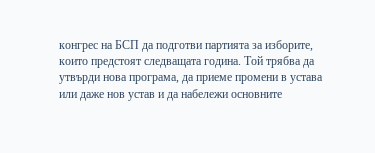конгрес на БСП да подготви партията за изборите, които предстоят следващата година. Той трябва да утвърди нова програма, да приеме промени в устава или даже нов устав и да набележи основните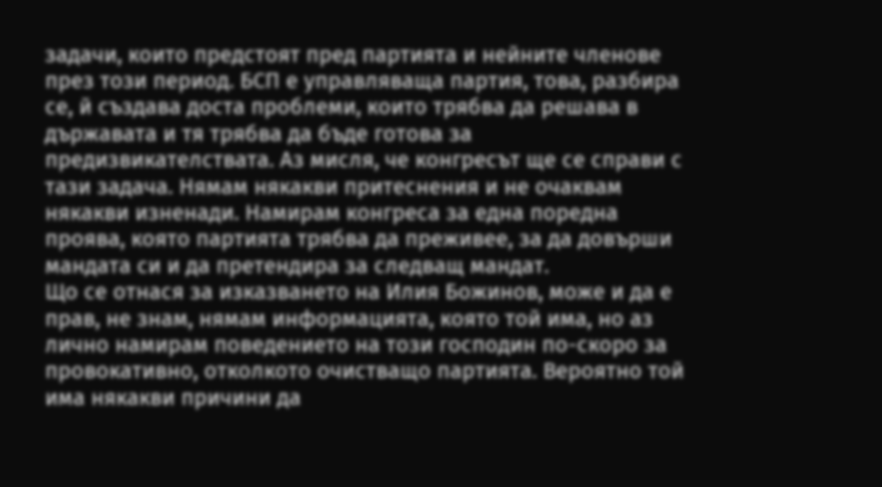задачи, които предстоят пред партията и нейните членове през този период. БСП е управляваща партия, това, разбира се, й създава доста проблеми, които трябва да решава в държавата и тя трябва да бъде готова за предизвикателствата. Аз мисля, че конгресът ще се справи с тази задача. Нямам някакви притеснения и не очаквам някакви изненади. Намирам конгреса за една поредна проява, която партията трябва да преживее, за да довърши мандата си и да претендира за следващ мандат.
Що се отнася за изказването на Илия Божинов, може и да е прав, не знам, нямам информацията, която той има, но аз лично намирам поведението на този господин по-скоро за провокативно, отколкото очистващо партията. Вероятно той има някакви причини да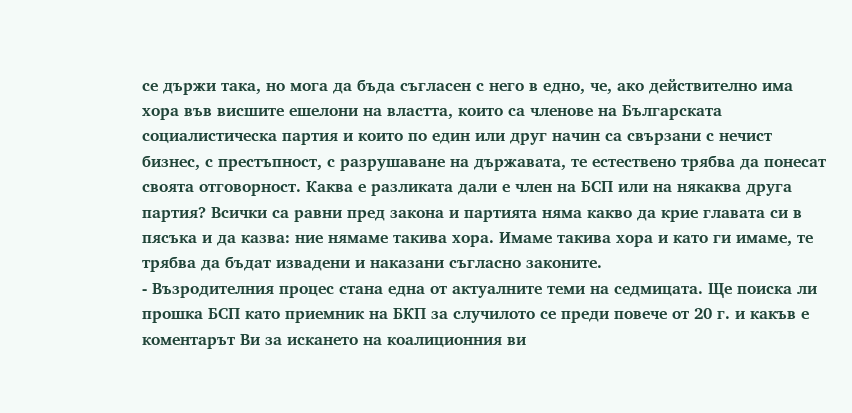се държи така, но мога да бъда съгласен с него в едно, че, ако действително има хора във висшите ешелони на властта, които са членове на Българската социалистическа партия и които по един или друг начин са свързани с нечист бизнес, с престъпност, с разрушаване на държавата, те естествено трябва да понесат своята отговорност. Каква е разликата дали е член на БСП или на някаква друга партия? Всички са равни пред закона и партията няма какво да крие главата си в пясъка и да казва: ние нямаме такива хора. Имаме такива хора и като ги имаме, те трябва да бъдат извадени и наказани съгласно законите.
- Възродителния процес стана една от актуалните теми на седмицата. Ще поиска ли прошка БСП като приемник на БКП за случилото се преди повече от 20 г. и какъв е коментарът Ви за искането на коалиционния ви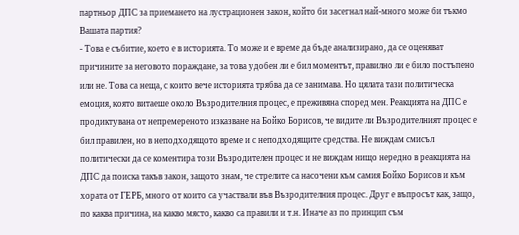партньор ДПС за приемането на лустрационен закон, който би засегнал най-много може би тъкмо Вашата партия?
- Това е събитие, което е в историята. То може и е време да бъде анализирано, да се оценяват причините за неговото пораждане, за това удобен ли е бил моментът, правилно ли е било постъпено или не. Това са неща, с които вече историята трябва да се занимава. Но цялата тази политическа емоция, която витаеше около Възродителния процес, е преживяна според мен. Реакцията на ДПС е продиктувана от непремереното изказване на Бойко Борисов, че видите ли Възродителният процес е бил правилен, но в неподходящото време и с неподходящите средства. Не виждам смисъл политически да се коментира този Възродителен процес и не виждам нищо нередно в реакцията на ДПС да поиска такъв закон, защото знам, че стрелите са насочени към самия Бойко Борисов и към хората от ГЕРБ, много от които са участвали във Възродителния процес. Друг е въпросът как, защо, по каква причина, на какво място, какво са правили и т.н. Иначе аз по принцип съм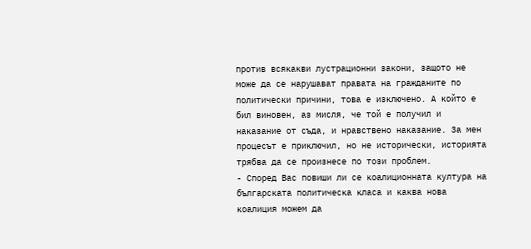против всякакви лустрационни закони, защото не може да се нарушават правата на гражданите по политически причини, това е изключено. А който е бил виновен, аз мисля, че той е получил и наказание от съда, и нравствено наказание. За мен процесът е приключил, но не исторически, историята трябва да се произнесе по този проблем.
- Според Вас повиши ли се коалиционната култура на българската политическа класа и каква нова коалиция можем да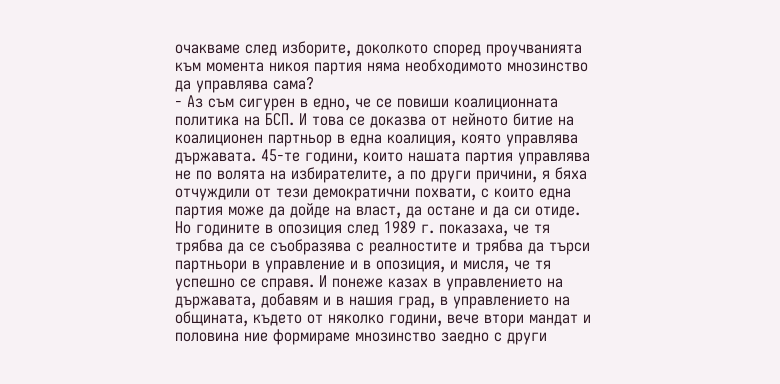очакваме след изборите, доколкото според проучванията към момента никоя партия няма необходимото мнозинство да управлява сама?
- Аз съм сигурен в едно, че се повиши коалиционната политика на БСП. И това се доказва от нейното битие на коалиционен партньор в една коалиция, която управлява държавата. 45-те години, които нашата партия управлява не по волята на избирателите, а по други причини, я бяха отчуждили от тези демократични похвати, с които една партия може да дойде на власт, да остане и да си отиде. Но годините в опозиция след 1989 г. показаха, че тя трябва да се съобразява с реалностите и трябва да търси партньори в управление и в опозиция, и мисля, че тя успешно се справя. И понеже казах в управлението на държавата, добавям и в нашия град, в управлението на общината, където от няколко години, вече втори мандат и половина ние формираме мнозинство заедно с други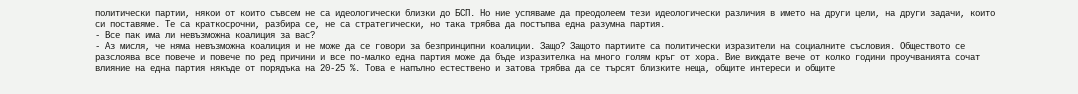политически партии, някои от които съвсем не са идеологически близки до БСП. Но ние успяваме да преодолеем тези идеологически различия в името на други цели, на други задачи, които си поставяме. Те са краткосрочни, разбира се, не са стратегически, но така трябва да постъпва една разумна партия.
- Все пак има ли невъзможна коалиция за вас?
- Аз мисля, че няма невъзможна коалиция и не може да се говори за безпринципни коалиции. Защо? Защото партиите са политически изразители на социалните съсловия. Обществото се разслоява все повече и повече по ред причини и все по-малко една партия може да бъде изразителка на много голям кръг от хора. Вие виждате вече от колко години проучванията сочат влияние на една партия някъде от порядъка на 20-25 %. Това е напълно естествено и затова трябва да се търсят близките неща, общите интереси и общите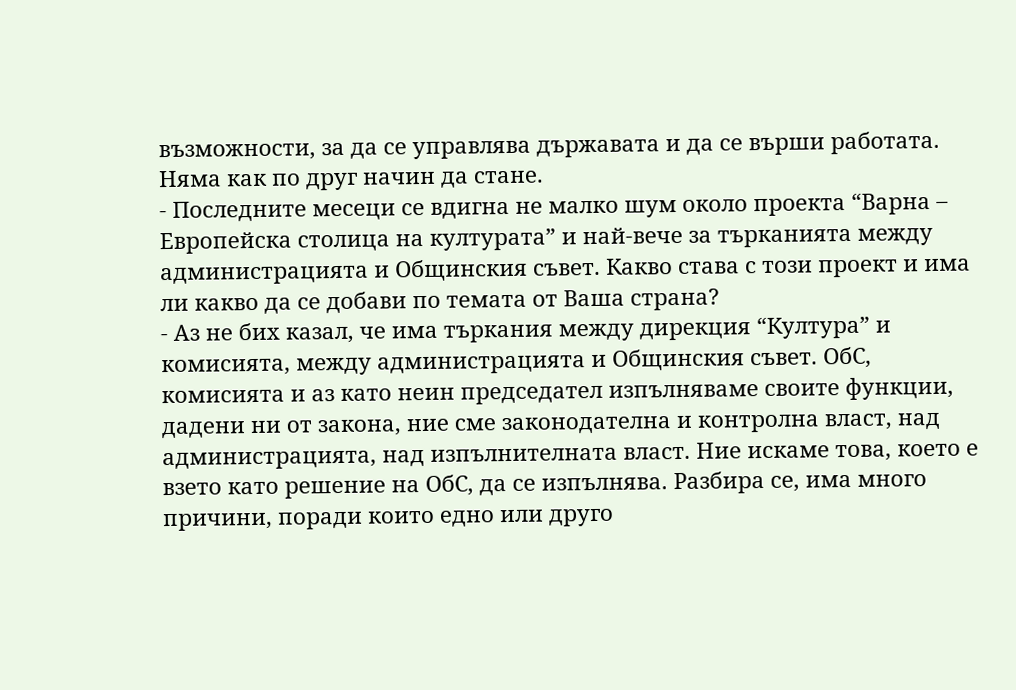възможности, за да се управлява държавата и да се върши работата. Няма как по друг начин да стане.
- Последните месеци се вдигна не малко шум около проекта “Варна – Европейска столица на културата” и най-вече за търканията между администрацията и Общинския съвет. Какво става с този проект и има ли какво да се добави по темата от Ваша страна?
- Аз не бих казал, че има търкания между дирекция “Култура” и комисията, между администрацията и Общинския съвет. ОбС, комисията и аз като неин председател изпълняваме своите функции, дадени ни от закона, ние сме законодателна и контролна власт, над администрацията, над изпълнителната власт. Ние искаме това, което е взето като решение на ОбС, да се изпълнява. Разбира се, има много причини, поради които едно или друго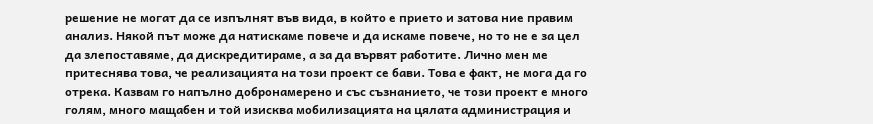решение не могат да се изпълнят във вида, в който е прието и затова ние правим анализ. Някой път може да натискаме повече и да искаме повече, но то не е за цел да злепоставяме, да дискредитираме, а за да вървят работите. Лично мен ме притеснява това, че реализацията на този проект се бави. Това е факт, не мога да го отрека. Казвам го напълно добронамерено и със съзнанието, че този проект е много голям, много мащабен и той изисква мобилизацията на цялата администрация и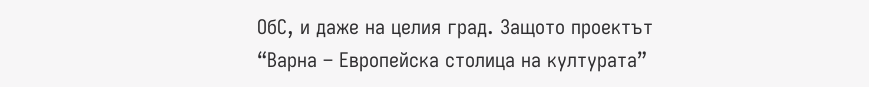ОбС, и даже на целия град. Защото проектът “Варна – Европейска столица на културата”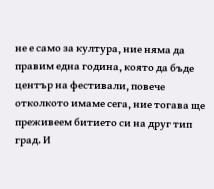не е само за култура, ние няма да правим една година, която да бъде център на фестивали, повече отколкото имаме сега, ние тогава ще преживеем битието си на друг тип град. И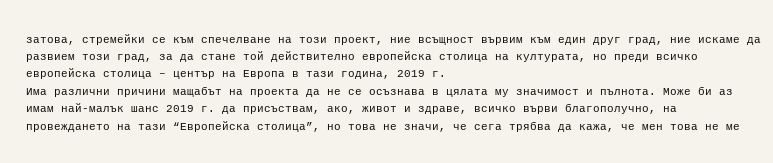затова, стремейки се към спечелване на този проект, ние всъщност вървим към един друг град, ние искаме да развием този град, за да стане той действително европейска столица на културата, но преди всичко европейска столица – център на Европа в тази година, 2019 г.
Има различни причини мащабът на проекта да не се осъзнава в цялата му значимост и пълнота. Може би аз имам най-малък шанс 2019 г. да присъствам, ако, живот и здраве, всичко върви благополучно, на провеждането на тази “Европейска столица”, но това не значи, че сега трябва да кажа, че мен това не ме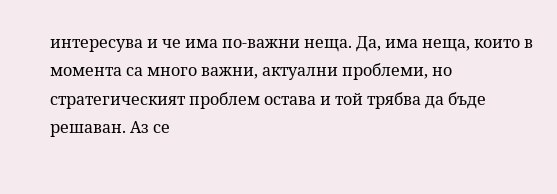интересува и че има по-важни неща. Да, има неща, които в момента са много важни, актуални проблеми, но стратегическият проблем остава и той трябва да бъде решаван. Аз се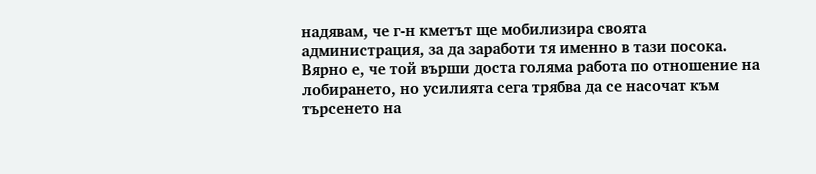надявам, че г-н кметът ще мобилизира своята администрация, за да заработи тя именно в тази посока. Вярно е, че той върши доста голяма работа по отношение на лобирането, но усилията сега трябва да се насочат към търсенето на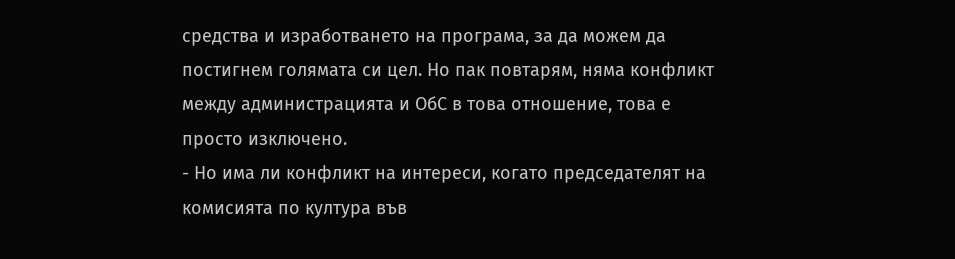средства и изработването на програма, за да можем да постигнем голямата си цел. Но пак повтарям, няма конфликт между администрацията и ОбС в това отношение, това е просто изключено.
- Но има ли конфликт на интереси, когато председателят на комисията по култура във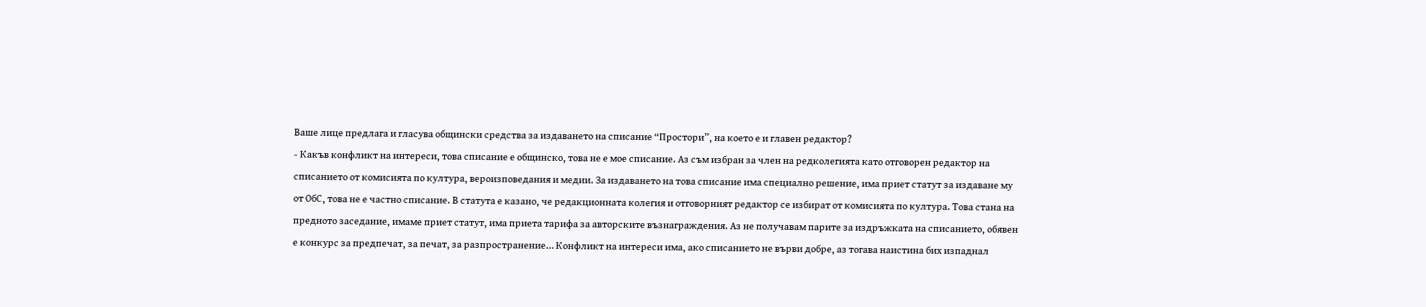Ваше лице предлага и гласува общински средства за издаването на списание “Простори”, на което е и главен редактор?
- Какъв конфликт на интереси, това списание е общинско, това не е мое списание. Аз съм избран за член на редколегията като отговорен редактор на списанието от комисията по култура, вероизповедания и медии. За издаването на това списание има специално решение, има приет статут за издаване му от ОбС, това не е частно списание. В статута е казано, че редакционната колегия и отговорният редактор се избират от комисията по култура. Това стана на предното заседание, имаме приет статут, има приета тарифа за авторските възнаграждения. Аз не получавам парите за издръжката на списанието, обявен е конкурс за предпечат, за печат, за разпространение… Конфликт на интереси има, ако списанието не върви добре, аз тогава наистина бих изпаднал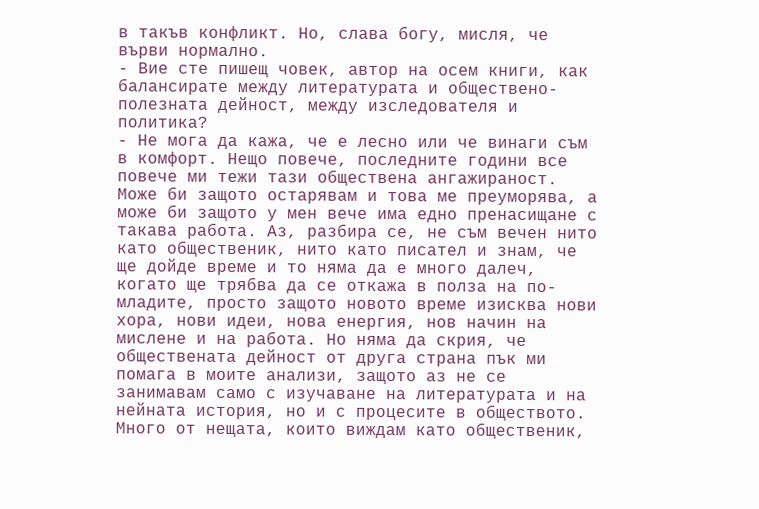в такъв конфликт. Но, слава богу, мисля, че върви нормално.
- Вие сте пишещ човек, автор на осем книги, как балансирате между литературата и обществено-полезната дейност, между изследователя и политика?
- Не мога да кажа, че е лесно или че винаги съм в комфорт. Нещо повече, последните години все повече ми тежи тази обществена ангажираност. Може би защото остарявам и това ме преуморява, а може би защото у мен вече има едно пренасищане с такава работа. Аз, разбира се, не съм вечен нито като общественик, нито като писател и знам, че ще дойде време и то няма да е много далеч, когато ще трябва да се откажа в полза на по-младите, просто защото новото време изисква нови хора, нови идеи, нова енергия, нов начин на мислене и на работа. Но няма да скрия, че обществената дейност от друга страна пък ми помага в моите анализи, защото аз не се занимавам само с изучаване на литературата и на нейната история, но и с процесите в обществото. Много от нещата, които виждам като общественик,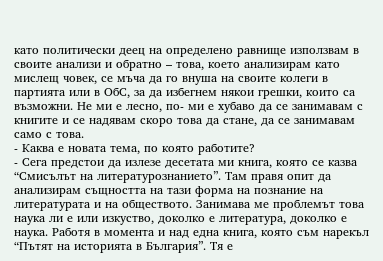като политически деец на определено равнище използвам в своите анализи и обратно – това, което анализирам като мислещ човек, се мъча да го внуша на своите колеги в партията или в ОбС, за да избегнем някои грешки, които са възможни. Не ми е лесно, по- ми е хубаво да се занимавам с книгите и се надявам скоро това да стане, да се занимавам само с това.
- Каква е новата тема, по която работите?
- Сега предстои да излезе десетата ми книга, която се казва “Смисълът на литературознанието”. Там правя опит да анализирам същността на тази форма на познание на литературата и на обществото. Занимава ме проблемът това наука ли е или изкуство, доколко е литература, доколко е наука. Работя в момента и над една книга, която съм нарекъл “Пътят на историята в България”. Тя е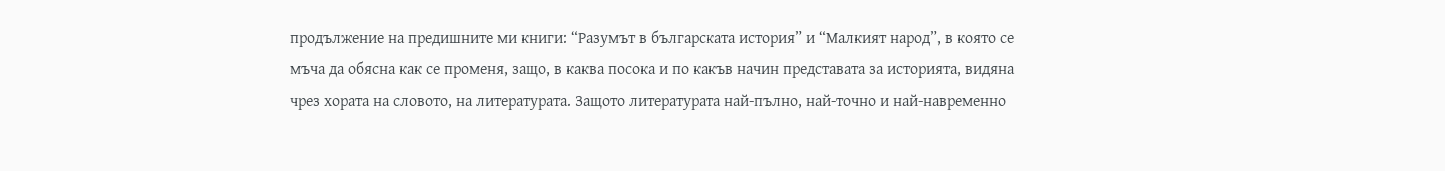продължение на предишните ми книги: “Разумът в българската история” и “Малкият народ”, в която се мъча да обясна как се променя, защо, в каква посока и по какъв начин представата за историята, видяна чрез хората на словото, на литературата. Защото литературата най-пълно, най-точно и най-навременно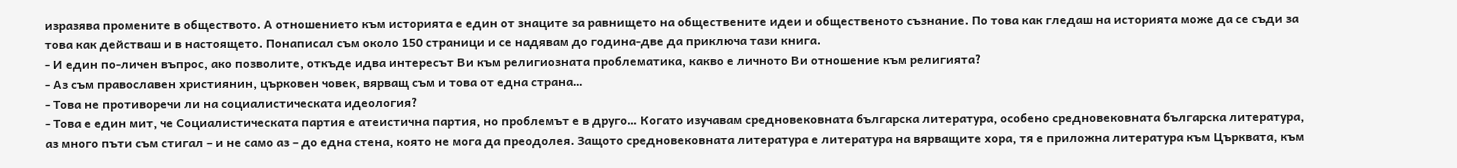изразява промените в обществото. А отношението към историята е един от знаците за равнището на обществените идеи и общественото съзнание. По това как гледаш на историята може да се съди за това как действаш и в настоящето. Понаписал съм около 150 страници и се надявам до година-две да приключа тази книга.
- И един по-личен въпрос, ако позволите, откъде идва интересът Ви към религиозната проблематика, какво е личното Ви отношение към религията?
- Аз съм православен християнин, църковен човек, вярващ съм и това от една страна…
- Това не противоречи ли на социалистическата идеология?
- Това е един мит, че Социалистическата партия е атеистична партия, но проблемът е в друго… Когато изучавам средновековната българска литература, особено средновековната българска литература, аз много пъти съм стигал – и не само аз – до една стена, която не мога да преодолея. Защото средновековната литература е литература на вярващите хора, тя е приложна литература към Църквата, към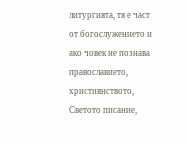литургията, тя е част от богослужението и ако човек не познава православието, християнството, Светото писание,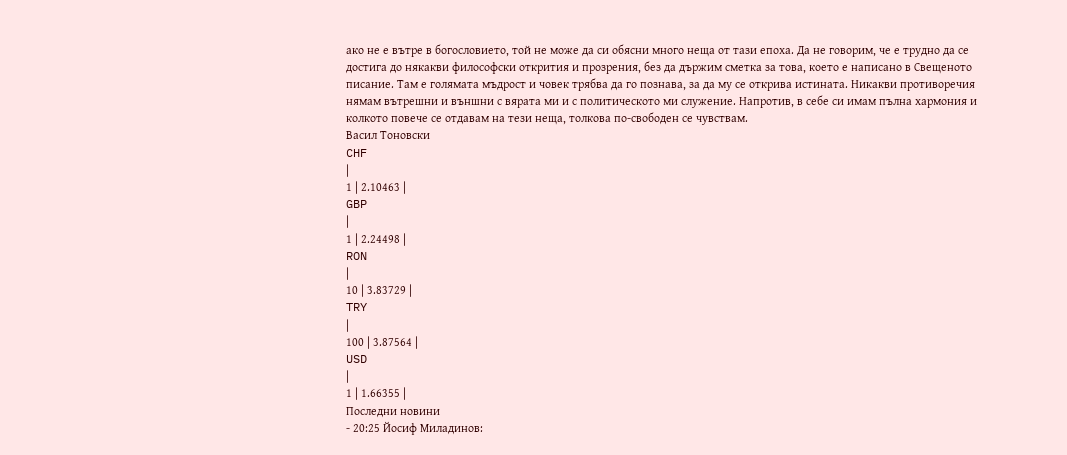ако не е вътре в богословието, той не може да си обясни много неща от тази епоха. Да не говорим, че е трудно да се достига до някакви философски открития и прозрения, без да държим сметка за това, което е написано в Свещеното писание. Там е голямата мъдрост и човек трябва да го познава, за да му се открива истината. Никакви противоречия нямам вътрешни и външни с вярата ми и с политическото ми служение. Напротив, в себе си имам пълна хармония и колкото повече се отдавам на тези неща, толкова по-свободен се чувствам.
Васил Тоновски
CHF
|
1 | 2.10463 |
GBP
|
1 | 2.24498 |
RON
|
10 | 3.83729 |
TRY
|
100 | 3.87564 |
USD
|
1 | 1.66355 |
Последни новини
- 20:25 Йосиф Миладинов: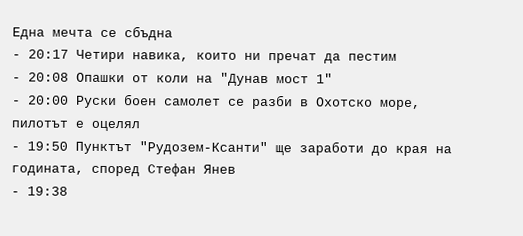Една мечта се сбъдна
- 20:17 Четири навика, които ни пречат да пестим
- 20:08 Опашки от коли на "Дунав мост 1"
- 20:00 Руски боен самолет се разби в Охотско море, пилотът е оцелял
- 19:50 Пунктът "Рудозем-Ксанти" ще заработи до края на годината, според Стефан Янев
- 19:38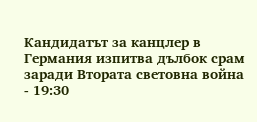Кандидатът за канцлер в Германия изпитва дълбок срам заради Втората световна война
- 19:30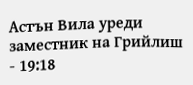Астън Вила уреди заместник на Грийлиш
- 19:18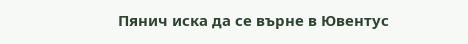Пянич иска да се върне в Ювентус